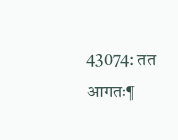43074: तत आगतः¶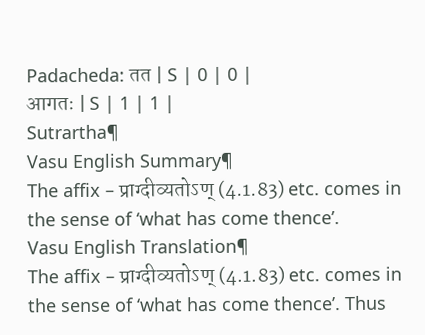Padacheda: तत | S | 0 | 0 |
आगतः | S | 1 | 1 |
Sutrartha¶
Vasu English Summary¶
The affix – प्राग्दीव्यतोऽण् (4.1.83) etc. comes in the sense of ‘what has come thence’.
Vasu English Translation¶
The affix – प्राग्दीव्यतोऽण् (4.1.83) etc. comes in the sense of ‘what has come thence’. Thus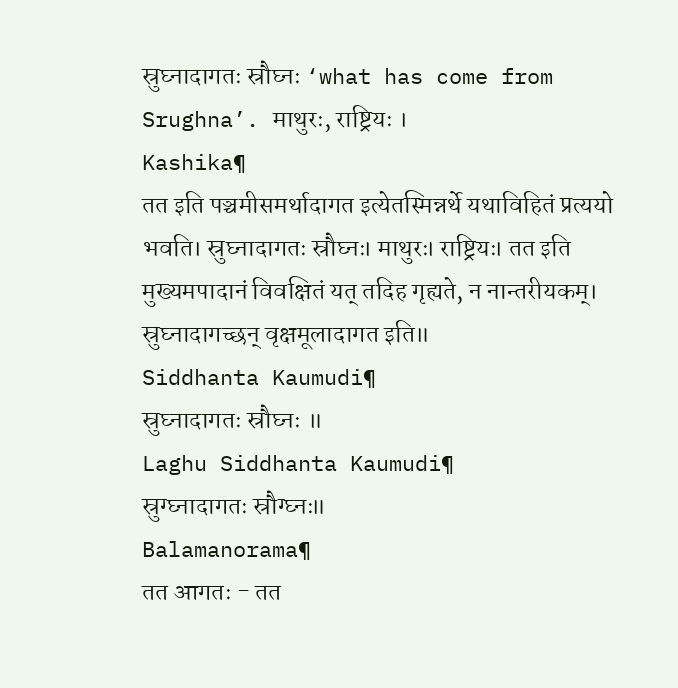स्रुघ्नादागतः स्रौघ्नः ‘what has come from Srughna’. माथुरः, राष्ट्रियः ।
Kashika¶
तत इति पञ्चमीसमर्थादागत इत्येतस्मिन्नर्थे यथाविहितं प्रत्ययो भवति। स्रुघ्नादागतः स्रौघ्नः। माथुरः। राष्ट्रियः। तत इति मुख्यमपादानं विवक्षितं यत् तदिह गृह्यते, न नान्तरीयकम्। स्रुघ्नादागच्छन् वृक्षमूलादागत इति॥
Siddhanta Kaumudi¶
स्रुघ्नादागतः स्रौघ्नः ॥
Laghu Siddhanta Kaumudi¶
स्रुग्घ्नादागतः स्रौग्घ्नः॥
Balamanorama¶
तत आगतः - तत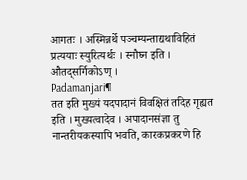आगतः । अस्मिन्नर्थे पञ्चम्यन्ताद्यथाविहितं प्रत्ययाः स्युरित्यर्थः । स्नौघ्न इति । औतद्सर्गिकोऽण् ।
Padamanjari¶
तत इति मुख्यं यदपादानं विवक्षितं तदिह गृह्यत इति । मुख्यत्वादेव । अपादानसंज्ञा तु नान्तरीयकस्यापि भवति, कारकप्रकरणे हि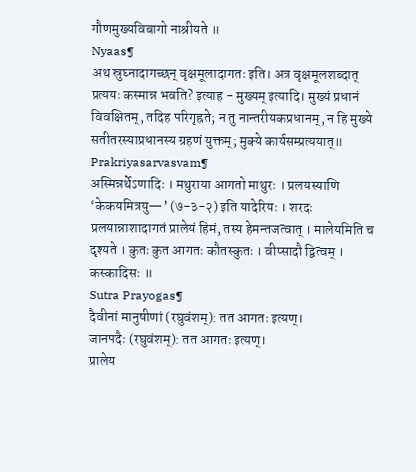गौणमुख्यविबागो नाश्रीयते ॥
Nyaas¶
अथ स्रुघ्नादागच्छन् वृक्षमूलादागतः इति। अत्र वृक्षमूलशब्दात् प्रत्ययः कस्मान्न भवति? इत्याह - मुख्यम् इत्यादि। मुख्यं प्रधानं विवक्षितम्, तदिह परिगृह्रते; न तु नान्तरीयकप्रधानम्, न हि मुख्ये सतीतरस्याप्रधानस्य ग्रहणं युक्तम्; मुक्ये कार्यसम्प्रत्ययात्॥
Prakriyasarvasvam¶
अस्मिन्नर्थेऽणादिः । मथुराया आगतो माथुरः । प्रलयस्याणि ‘केकयमित्रयु—’ (७-३-२) इति यादेरियः । शरदः प्रलयान्नाशादागतं प्रालेयं हिमं, तस्य हेमन्तजत्वात् । मालेयमिति च दृश्यते । कुतः कुत आगतः कौतस्कुतः । वीप्सादौ द्वित्वम् । कस्कादिसः ॥
Sutra Prayogas¶
दैवीनां मानुषीणां (रघुवंशम्): तत आगतः इत्यण्।
जानपदैः (रघुवंशम्): तत आगतः इत्यण्।
प्रालेय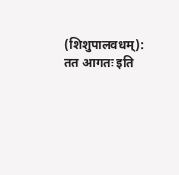(शिशुपालवधम्): तत आगतः इति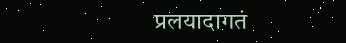प्रलयादागतं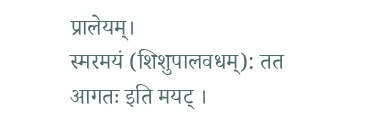प्रालेयम्।
स्मरमयं (शिशुपालवधम्): तत आगतः इति मयट् ।